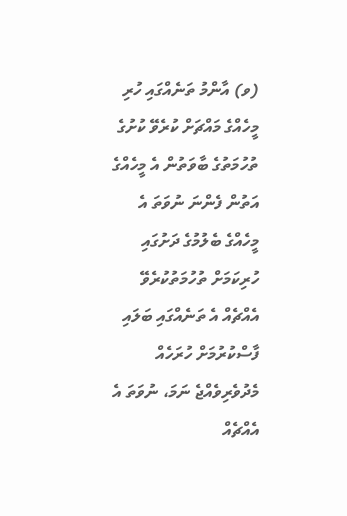(ވ) އާންމު ތަނެއްގައި ހުރި މީހެއްގެ މައްޗަށް ކުރެވޭ ކުށުގެ ތުހުމަތުގެ ބާވަތުން އެ މީހެއްގެ އަތުން ފެންނަ ނުވަތަ އެ މީހެއްގެ ބެލުމުގެ ދަށުގައި ހުރިކަމަށް ތުހުމަތުކުރެވޭ އެއްޗެއް އެ ތަނެއްގައި ބަލައި ފާސްކުރުމަށް ހުރަހެއް މެދުވެރިވެއްޖެ ނަމަ، ނުވަތަ އެ އެއްޗެއް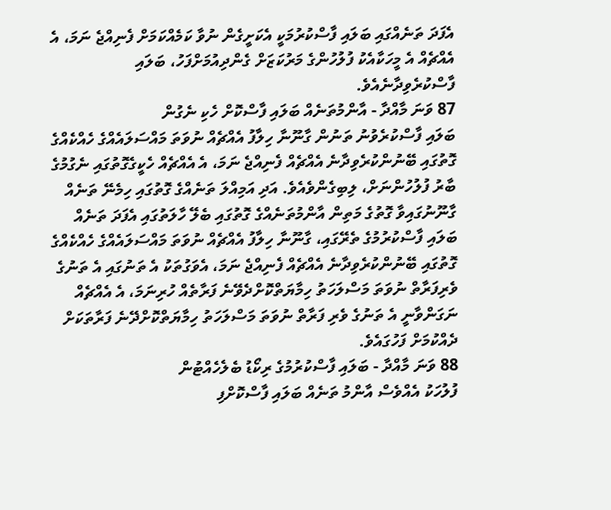އެފަދަ ތަނެއްގައި ބަލައި ފާސްކުރުމަކީ އެކަށީގެން ނުވާ ކަމެއްކަމަށް ފެނިއްޖެ ނަމަ، އެ އެއްޗެއް އެ މީހަކާއެކު ފުލުހުންގެ މަރުކަޒަށް ގެންދިއުމަށްފަހު، ބަލައި ފާސްކުރެވިދާނެއެވެ.
87 ވަނަ މާއްދާ - އާންމުތަނެއް ބަލައި ފާސްކޮށް ހެކި ނެގުން
ބަލައި ފާސްކުރެވުނު ތަނުން ގާނޫނާ ހިލާފު އެއްޗެއް ނުވަތަ މައްސަލައެއްގެ ހެއްކެއްގެ ގޮތުގައި ބޭނުންކުރެވިދާނެ އެއްޗެއް ފެނިއްޖެ ނަމަ، އެ އެއްޗެއް ހެކީގެގޮތުގައި ނެގުމުގެ ބާރު ފުލުހުންނަށް، ލިބިގެންވެއެވެ. އަދި އަމިއްލަ ތަނެއްގެ ގޮތުގައި ހިމެނޭ ތަނެއް ގާނޫނުގައިވާ ގޮތުގެ މަތިން އާންމުތަނެއްގެ ގޮތުގައި ބެލޭ ހާލަތުގައި އެފަދަ ތަނެއް ބަލައި ފާސްކުރުމުގެ ތެރޭގައި، ގާނޫނާ ހިލާފު އެއްޗެއް ނުވަތަ މައްސަލައެއްގެ ހެއްކެއްގެ ގޮތުގައި ބޭނުންކުރެވިދާނެ އެއްޗެއް ފެނިއްޖެ ނަމަ، އެވަގުތަކު އެ ތަނުގައި އެ ތަނުގެ ވެރިފަރާތް ނުވަތަ މަސްލަހަތު ހިމާޔަތްކޮށްދެވޭނެ ފަރާތެއް ހުރިނަމަ، އެ އެއްޗެއް ނަގަންވާނީ އެ ތަނުގެ ވެރި ފަރާތް ނުވަތަ މަސްލަހަތު ހިމާޔަތްކޮށްދޭނެ ފަރާތަކަށް ދެއްކުމަށް ފަހުގައެވެ.
88 ވަނަ މާއްދާ - ބަލައި ފާސްކުރުމުގެ ރިކޯޑު ބެލެހެއްޓުން
ފުލުހަކު އެއްވެސް އާންމު ތަނެއް ބަލައި ފާސްކޮށްފި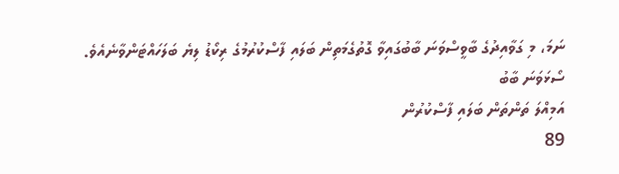ނަމަ، މި ގަވާއިދުގެ ބާވީސްވަނަ ބާބުގައިވާ ގޮތުގެމަތިން ބަލައި ފާސްކުރުމުގެ ރިކޯޑު ލިޔެ ބަލަހައްޓަންވާނެއެވެ.
ސޯޅަވަނަ ބާބު
އަމިއްލަ ތަންތަން ބަލައި ފާސްކުރުން
89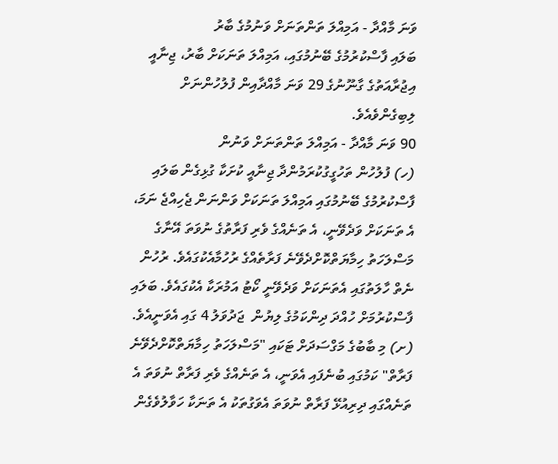ވަނަ މާއްދާ - އަމިއްލަ ތަންތަނަށް ވަނުމުގެ ބާރު
ބަލައި ފާސްކުރުމުގެ ބޭނުމުގައި، އަމިއްލަ ތަނަކަށް ބާރު، ޖިނާއީ އިޖުރާއަތުގެ ގާނޫނުގެ 29 ވަނަ މާއްދާއިން ފުލުހުންނަށް ލިބިގެންވެއެވެ.
90 ވަނަ މާއްދާ - އަމިއްލަ ތަންތަނަށް ވަނުން
(ހ) ފުލުހުން ތަހުގީގުކުރަމުންދާ ޖިނާއީ ކުށަކާ ގުޅިގެން ބަލައި ފާސްކުރުމުގެ ބޭނުމުގައި އަމިއްލަ ތަނަކަށް ވަންނަން ޖެހިއްޖެ ނަމަ، އެ ތަނަކަށް ވަދެވޭނީ، އެ ތަނެއްގެ ވެރި ފަރާތުގެ ނުވަތަ އޭނާގެ މަސްލަހަތު ހިމާޔަތްކޮށްދެވޭނެ ފަރާތެއްގެ ރުހުމާއެކުގައެވެ. ރުހުން ނެތް ހާލަތުގައި އެތަނަކަށް ވަދެވޭނީ ކޯޓު އަމުރަކާ އެކުގައެވެ. ބަލައި ފާސްކުރުމަށް ހުއްދަ ދިންކަމުގެ ލިޔުން  ޖަދުވަލު 4 ގައި އެވަނީއެވެ.
(ށ) މި ބާބުގެ މަގްސަދަށް ޓަކައި "މަސްލަހަތު ހިމާޔަތްކޮށްދެވޭނެ ފަރާތް" ކަމުގައި ބުނެފައި އެވަނީ، އެ ތަނެއްގެ ވެރި ފަރާތް ނުވަތަ އެ ތަނެއްގައި ދިރިއުޅޭ ފަރާތް ނުވަތަ އެވަގުތަކު އެ ތަނަކާ ހަވާލުވެގެން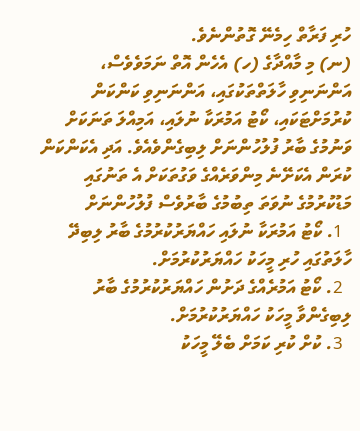ހުރި ފަރާތް ހިމެނޭ ގޮތުންނެވެ.
(ނ) މި މާއްދާގެ (ހ) އެހެން އޮތް ނަމަވެވެސް، އަންނަނިވި ހާލަތްތަކުގައި، އަންނަނިވި ކަންކަން ކުރުމަށްޓަކައި، ކޯޓު އަމުރަކާ ނުލައި، އަމިއްލަ ތަނަކަށް ވަނުމުގެ ބާރު ފުލުހުންނަށް ލިބިގެންވެއެވެ. އަދި އެކަންކަން ކުރަން އެކަށޭނެ މިންވަރެއްގެ ވަގުތަކަށް އެ ތަނުގައި
މަޑުކުރުމުގެ ނުވަތަ ތިބުމުގެ ބާރުވެސް ފުލުހުންނަށް
  1. ކޯޓު އަމުރަކާ ނުލައި ހައްޔަރުކުރުމުގެ ބާރު ލިބިދޭ ހާލަތުގައި ހުރި މީހަކު ހައްޔަރުކުރުމަށް.
  2. ކޯޓު އަމުރެއްގެ ދަށުން ހައްޔަރުކުރުމުގެ ބާރު ލިބިގެންވާ މީހަކު ހައްޔަރުކުރުމަށް.
  3. ކުށް ކުރި ކަމަށް ބެލޭ މީހަކު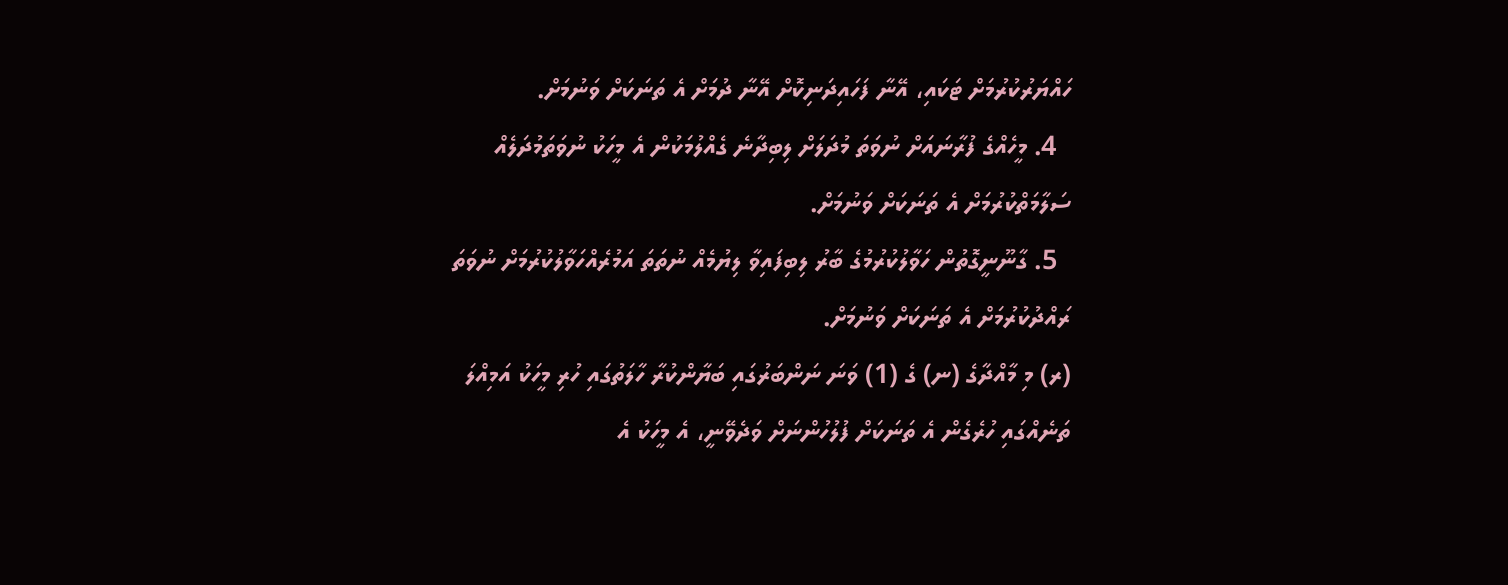ހައްޔަރުކުރުމަށް ޓަކައި، އޭނާ ފަހައިދަނިކޮށް އޭނާ ދުމަށް އެ ތަނަކަށް ވަނުމަށް.
  4. މީހެއްގެ ފުރާނައަށް ނުވަތަ މުދަލަށް ލިބިދާނެ ގެއްލުމަކުން އެ މީހަކު ނުވަތަމުދަލެއް ސަލާމަތްކުރުމަށް އެ ތަނަކަށް ވަނުމަށް.
  5. ގާނޫނީގޮތުން ހަވާލުކުރުމުގެ ބާރު ލިބިފައިވާ ލިޔުމެއް ނުތަތަ އަމުރެއްހަވާލުކުރުމަށް ނުވަތަ ރައްދުކުރުމަށް އެ ތަނަކަށް ވަނުމަށް.
(ރ) މި މާއްދާގެ (ނ) ގެ (1) ވަނަ ނަންބަރުގައި ބަޔާންކުރާ ހާލަތުގައި ހުރި މީހަކު އަމިއްލަ ތަނެއްގައި ހުރެގެން އެ ތަނަކަށް ފުލުހުންނަށް ވަދެވޭނީ، އެ މީހަކު އެ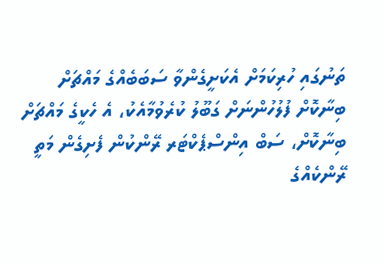ތަނުގައި ހުރިކަމަށް އެކަށީގެންވާ ސަބަބެއްގެ މައްޗަށް ބިނާކޮށް ފުލުހުންނަށް ގަބޫލު ކުރެވުމާއެކު، އެ ހެކީގެ މައްޗަށް ބިނާކޮށް، ސަބް އިންސްޕެކްޓަރ ރޭންކުން ފެށިގެން މަތީ ރޭންކެއްގެ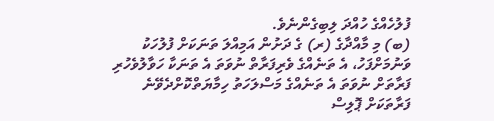ފުލުހެއްގެ ހުއްދަ ލިބިގެންނެވެ.
(ބ) މި މާއްދާގެ (ރ) ގެ ދަށުން އަމިއްލަ ތަނަކަށް ފުލުހަކު ވަނުމަށްފަހު، އެ ތަނެއްގެ ވެރިފަރާތް ނުވަތަ އެ ތަނަކާ ހަވާލުވެހުރި ފަރާތަށް ނުވަތަ އެ ތަނެއްގެ މަސްލަހަތު ހިމާޔަތްކޮށްދެވޭނެ ފަރާތަކަށް ޕޮލިސް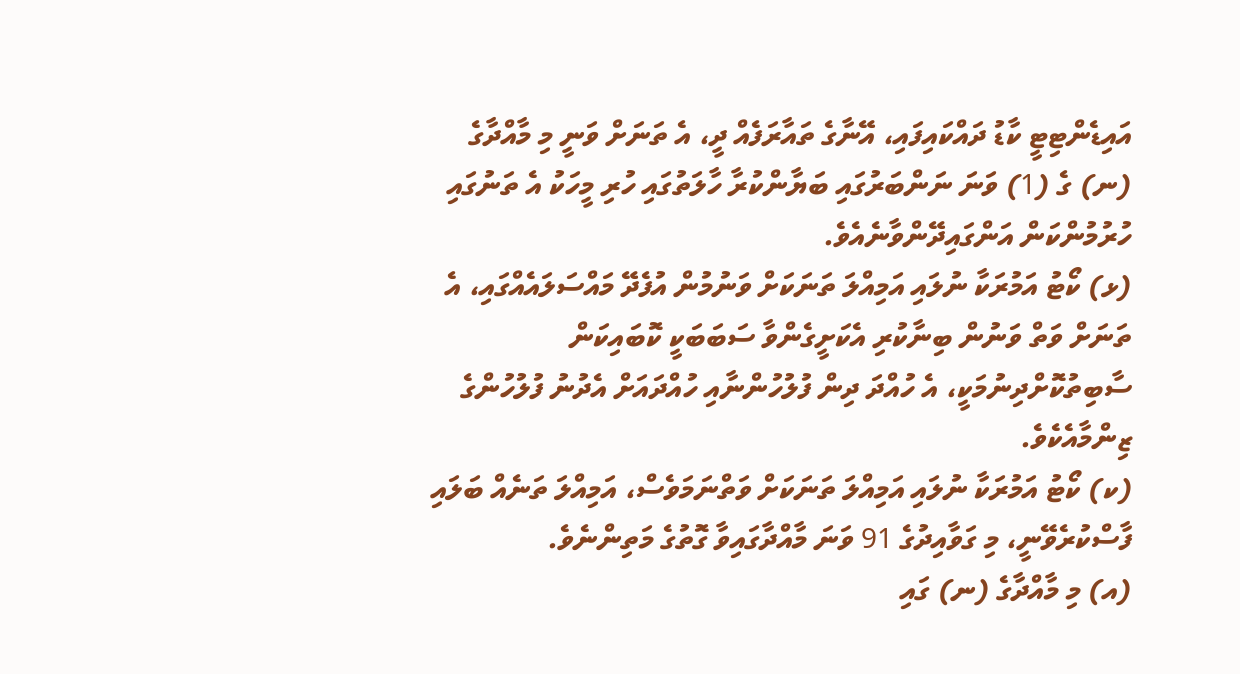އައިޑެންޓިޓީ ކާޑު ދައްކައިފައި، އޭނާގެ ތައާރަފެއް ދީ، އެ ތަނަށް ވަނީ މި މާއްދާގެ (ނ) ގެ (1) ވަނަ ނަންބަރުގައި ބަޔާންކުރާ ހާލަތުގައި ހުރި މީހަކު އެ ތަނުގައި ހުރުމުންކަން އަންގައިދޭންވާނެއެވެ.
(ޅ) ކޯޓު އަމުރަކާ ނުލައި އަމިއްލަ ތަނަކަށް ވަނުމުން އުފެދޭ މައްސަލައެއްގައި، އެ ތަނަށް ވަތް ވަނުން ބިނާކުރި އެކަށީގެންވާ ސަބަބަކީ ކޮބައިކަން ސާބިތުކޮށްދިނުމަކީ، އެ ހުއްދަ ދިން ފުލުހުންނާއި ހުއްދައަށް އެދުނު ފުލުހުންގެ ޒިންމާއެކެވެ.
(ކ) ކޯޓު އަމުރަކާ ނުލައި އަމިއްލަ ތަނަކަށް ވަތްނަމަވެސް، އަމިއްލަ ތަނެއް ބަލައި ފާސްކުރެވޭނީ، މި ގަވާއިދުގެ 91 ވަނަ މާއްދާގައިވާ ގޮތުގެ މަތިންނެވެ.
(އ) މި މާއްދާގެ (ނ) ގައި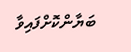ބަޔާންކޮށްފައިވާ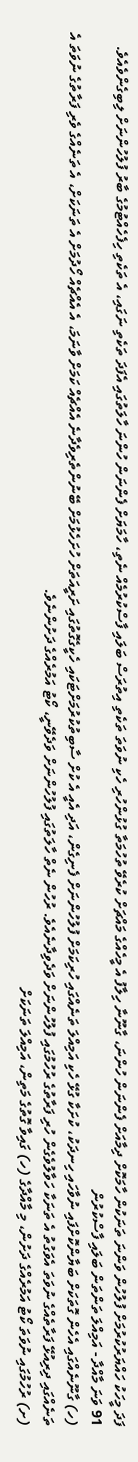ފަދަ މީހަކު ހައްޔަރުކުރުމަށް ފުލުހުން ވަންނަ ތަނަކުން ހާމަކޮށް ދިމާއަށް ފެންނަން ހުންނަ، ގާނޫނާ ހިލާފު އެ މީހެއްގެ މައްޗަށް ކުރެވޭ ތުހުމަތާ ގުޅުންހުރި ހެކި ނުވަތަ ތަކެތި އިތުރަސް ބަލައި ފާސްކުރުމެއް ނެތި، ހާމަޔަށް ފެންނަން ހުންނަ ހާލަތުގައި އެފަދަ ތަކެތި ނަގައި، އެ ތަކެތި ހިފެހެއްޓުމުގެ ބާރު ފުލުހުންނަށް ލިބިގެންވެއެވެ.
91 ވަނަ މާއްދާ - އަމިއްލަ ތަންތަން ބަލައި ފާސްކުރުން
(ހ) ގާނޫނެއްގައި އެހެން ގޮތަކަށް ބަޔާންކޮށްފައި ނުވާހައި ހިނދަކު، ކުށަކާ ގުޅޭ ހެކި އަމިއްލަ ތަނެއްގައި ހުރިކަމަށް ފުލުހުންނަށް ފެނިގެން، އަދި އެއީ އެ ކުށް ސާބިތުކުރުމަށްޓަކައި ހެކީގެގޮތުގައި ށަރީއަތަށް ހުށަހެޅުމަށް ބޭނުންތެރިވެދާނެ އެއްޗެއް ކަމަށް ވާނަމަ، އެ އެއްޗެއް ހޯދުމަށް އެ ތަނަކަށް، އެ ތަނެއްގެ ވެރި ފަރާތުގެ ނުވަތަ އެ ތަނެއްގައި ދިރިއުޅޭ ފަރާތެއްގެ ނުވަތަ އެވަގުތު އެ ތަނަކާ ހަވާލުވެގެން ހުރި ފަރާތުގެ ރުހުމުގައި ފުލުހުންނަށް ވަދެވިދާނެއެވެ. ރުހުން ނެތް ހާލަތުގައި ފުލުހުންނަށް ވަދެވޭނީ، ކޯޓު އަމުރެއްގެ ދަށުންނެވެ.
(ށ) ރުހުމުގައި ނުވަތަ ކޯޓު އަމުރެއްގެ ދަށުން، މި މާއްދާގެ (ހ) ގައިވާ ގޮތުގެ މަތިން، އަމިއްލަ ތަނަކަށް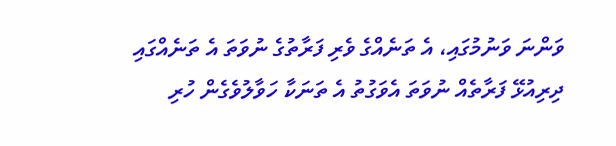ވަންނަ ވަނުމުގައި، އެ ތަނެއްގެ ވެރި ފަރާތުގެ ނުވަތަ އެ ތަނެއްގައި ދިރިއުޅޭ ފަރާތެއް ނުވަތަ އެވަގުތު އެ ތަނަކާ ހަވާލުވެގެން ހުރި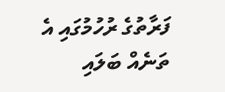ފަރާތުގެ ރުހުމުގައި އެ ތަނެއް ބަލައި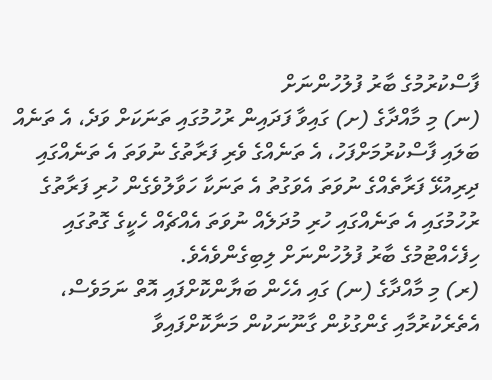ފާސްކުރުމުގެ ބާރު ފުލުހުންނަށް
(ނ) މި މާއްދާގެ (ށ) ގައިވާ ފަދައިން ރުހުމުގައި ތަނަކަށް ވަދެ، އެ ތަނެއް ބަލައި ފާސްކުރުމަށްފަހު، އެ ތަނެއްގެ ވެރި ފަރާތުގެ ނުވަތަ އެ ތަނެއްގައި ދިރިއުޅޭ ފަރާތެއްގެ ނުވަތަ އެވަގުތު އެ ތަނަކާ ހަވާލުވެގެން ހުރި ފަރާތުގެ ރުހުމުގައި އެ ތަނެއްގައި ހުރި މުދަލެއް ނުވަތަ އެއްޗެއް ހެކީގެ ގޮތުގައި ހިފެހެއްޓުމުގެ ބާރު ފުލުހުންނަށް ލިބިގެންވެއެވެ.
(ރ) މި މާއްދާގެ (ނ) ގައި އެހެން ބަޔާންކޮށްފައި އޮތް ނަމަވެސް، އެތެރެކުރުމާއި ގެންގުޅުން ގާނޫނަކުން މަނާކޮށްފައިވާ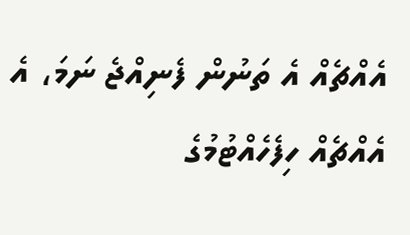އެއްޗެއް އެ ތަނުން ފެނިއްޖެ ނަމަ، އެ އެއްޗެއް ހިފެހެއްޓުމުގެ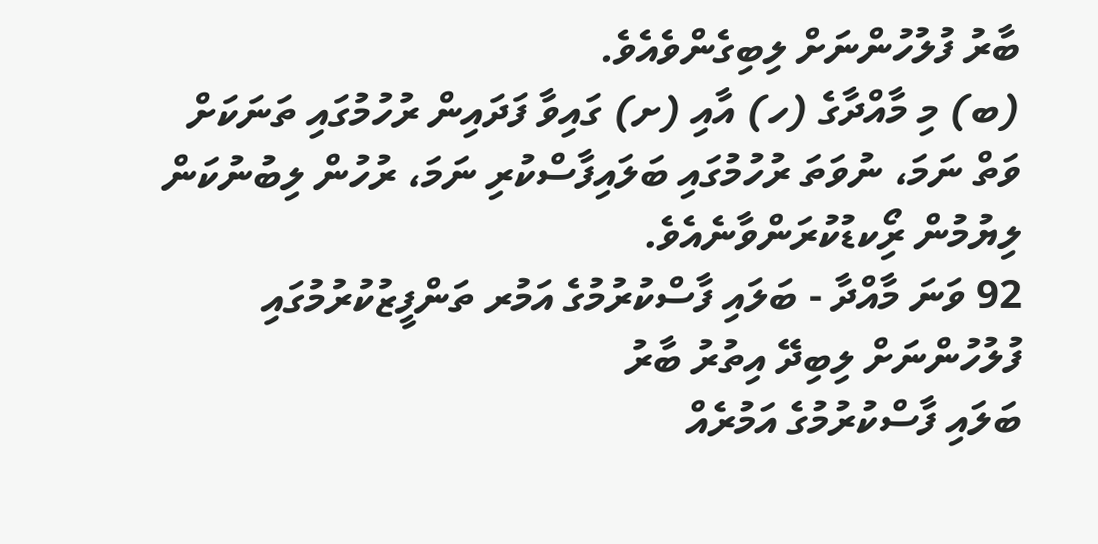ބާރު ފުލުހުންނަށް ލިބިގެންވެއެވެ.
(ބ) މި މާއްދާގެ (ހ) އާއި (ށ) ގައިވާ ފަދައިން ރުހުމުގައި ތަނަކަށް ވަތް ނަމަ، ނުވަތަ ރުހުމުގައި ބަލައިފާސްކުރި ނަމަ، ރުހުން ލިބުނުކަން ލިޔުމުން ރޯިކޑުކުރަންވާނެއެވެ.
92 ވަނަ މާއްދާ - ބަލައި ފާސްކުރުމުގެ އަމުރ ތަންފީޒުކުރުމުގައި ފުލުހުންނަށް ލިބިދޭ އިތުރު ބާރު
ބަލައި ފާސްކުރުމުގެ އަމުރެއް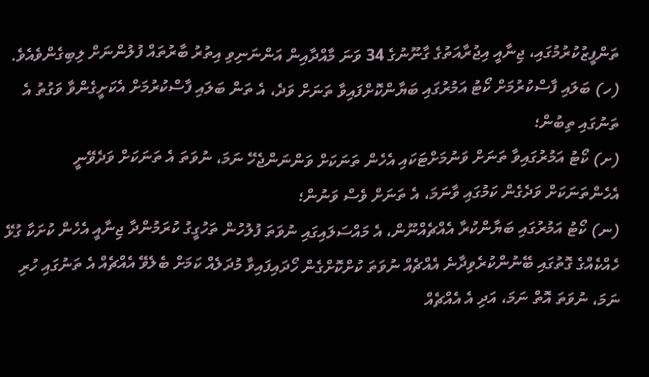ތަންފީޒުކުރުމުގައި، ޖިނާއީ އިޖުރާއަތުގެ ގާނޫނުގެ 34 ވަނަ މާއްދާއިން އަންނަނިވި އިތުރު ބާރުތައް ފުލުންނަށް ލިބިގެންވެއެވެ.
(ހ) ބަލައި ފާސްކުރުމަށް ކޯޓު އަމުރުގައި ބަޔާންކޮށްފައިވާ ތަނަށް ވަދެ، އެ ތަން ބަލައި ފާސްކުރުމަށް އެކަށީގެންވާ ވަގުތު އެ ތަނުގައި ތިބުން؛
(ށ) ކޯޓު އަމުރުގައިވާ ތަނަށް ވަނުމަށްޓަކައި އެހެން ތަނަކަށް ވަންނަންޖެހޭ ނަމަ، ނުވަތަ އެ ތަނަކަށް ވަދެވޭނީ އެހެންތަނަކަށް ވަދެގެން ކަމުގައި ވާނަމަ، އެ ތަނަށް ވެސް ވަނުން؛
(ނ) ކޯޓު އަމުރުގައި ބަޔާންކުރާ އެއްޗެއްނޫން، އެ މައްސަލައިގައި ނުވަތަ ފުލުހުން ތަހުގީގު ކުރަމުންދާ ޖިނާއީ އެހެން ކުށަކާ ގުޅޭ ހެއްކެއްގެ ގޮތުގައި ބޭނުންކުރެވިދާނެ އެއްޗެއް ނުވަތަ ކުށްކޮށްގެން ހޯދައިފައިވާ މުދަލެއް ކަމަށް ބެލެވޭ އެއްޗެއް އެ ތަނުގައި ހުރި ނަމަ، ނުވަތަ އޮތް ނަމަ، އަދި އެ އެއްޗެއް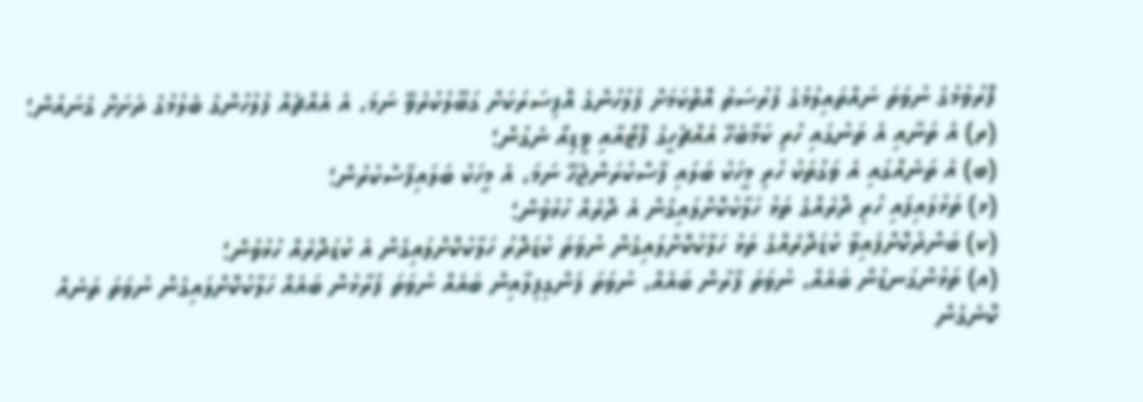ފޮރުވުމުގެ ނުވަތަ ނައްތައިލުމުގެ ފުރުސަތު އޮތްކަމަށް ފުލުހުންގެ އޮފިސަރަކަށް ގަބޫލުކުރެވޭ ނަމަ، އެ އެއްޗެއް ފުލުހުންގެ ބެލުމުގެ ދަށަށް ގެނައުން؛
(ރ) އެ ތަނާއި އެ ތަނުގައި ހުރި ކަމާބެހޭ އެއްޗެހީގެ ފޮޓޯއާއި ވީޑިއޯ ނެގުން؛
(ބ) އެ ތަނެއްގައި އެ ވަގުތަކު ހުރި މީހަކު ބަލައި ފާސްކުރަންޖެހޭ ނަމަ، އެ މީހަކު ބަލައިފާސްކުރުން؛
(ޅ) ތަޅުލައިފައި ހުރި ދޮރެއްގެ ތަޅު ހަލާކުކޮށްލައިގެން އެ ދޮރެއް ހުޅުވުން؛
(ކ) ބަންދުކޮށްފައިވާ ކުޑަދޮރެއްގެ ތަޅު ހަލާކުކޮށްލައިގެން ނުވަތަ ކުޑަދޮރު ހަލާކުކޮށްލައިގެން އެ ކުޑަދޮރެއް ހުޅުވުން؛
(އ) ތަޅުންގަނޑުން ބައެއް، ނުވަތަ ފާރުން ބައެއް، ނުވަތަ ފަންގިފިލާއިން ބައެއް ނުވަތަ ފުރާޅުން ބައެއް ހަލާކުކޮށްލައިގެން ނުވަތަ ތަނެއް ކޮނެގެން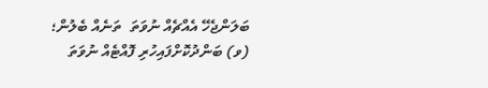ބަލަންޖެހޭ އެއްޗެއް ނުވަތަ  ތަނެއް ބެލުން؛
(ވ) ބަންދުކޮށްފައިހުރި ފޮއްޓެއް ނުވަތަ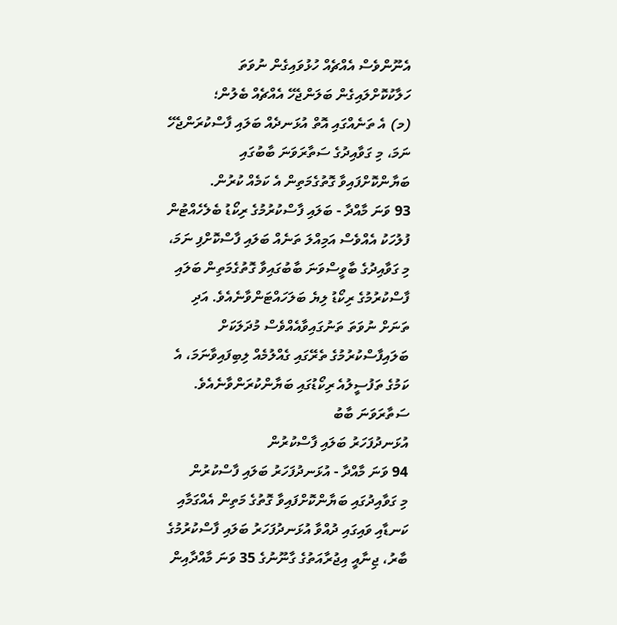އެނޫންވެސް އެއްޗެއް ހުޅުވައިގެން ނުވަތަ ހަލާކުކޮށްލައިގެން ބަލަންޖެހޭ އެއްޗެއް ބެލުން؛
(މ) އެ ތަނެއްގައި އޮތް އުޅަނދެއް ބަލައި ފާސްކުރަންޖެހޭ ނަމަ، މި ގަވާއިދުގެ ސަތާރަވަނަ ބާބުގައި ބަޔާންކޮށްފައިވާ ގޮތުގެމަތިން އެ ކަމެއް ކުރުން.
93 ވަނަ މާއްދާ - ބަލައި ފާސްކުރުމުގެ ރިކޯޑު ބެލެހެއްޓުން
ފުލުހަކު އެއްވެސް އަމިއްލަ ތަނެއް ބަލައި ފާސްކޮށްފި ނަމަ، މި ގަވާއިދުގެ ބާވީސްވަނަ ބާބުގައިވާ ގޮތުގެމަތިން ބަލައި ފާސްކުރުމުގެ ރިކޯޑު ލިޔެ ބަލަހައްޓަންވާނެއެވެ. އަދި ތަނަށް ނުވަތަ ތަނުގައިވާއެއްވެސް މުދަލަކަށް ބަލައިފާސްކުރުމުގެ ތެރޭގައި ގެއްލުމެއް ލިބިފައިވާނަމަ، އެ ކަމުގެ ތަފުސީލުއެ ރިކޯޑުގައި ބަޔާންކުރަންވާނެއެވެ.
ސަތާރަވަނަ ބާބު
އުޅަނދުފަހަރު ބަލައި ފާސްކުރުން
94 ވަނަ މާއްދާ - އުޅަނދުފަހަރު ބަލައި ފާސްކުރުން
މި ގަވާއިދުގައި ބަޔާންކޮށްފައިވާ ގޮތުގެ މަތިން އެއްގަމާއި ކަނޑާއި ވައިގައި ދުއްވާ އުޅަނދުފަހަރު ބަލައި ފާސްކުރުމުގެ ބާރު، ޖިނާއީ އިޖުރާއަތުގެ ގާނޫނުގެ 35 ވަނަ މާއްދާއިން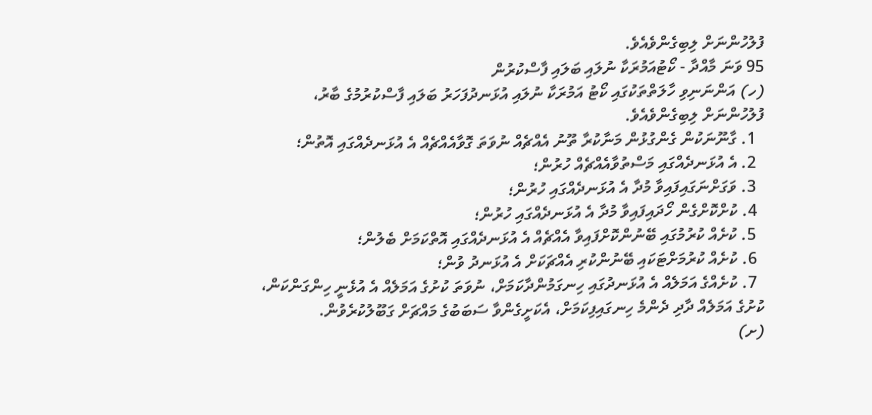ފުލުހުންނަށް ލިބިގެންވެއެވެ.
95 ވަނަ މާއްދާ - ކޯޓުއަމުރަކާ ނުލައި ބަލައި ފާސްކުރުން
(ހ) އަންނަނިވި ހާލަތްތަކުގައި ކޯޓު އަމުރަކާ ނުލައި އުޅަނދުފަހަރު ބަލައި ފާސްކުރުމުގެ ބާރު، ފުލުހުންނަށް ލިބިގެންވެއެވެ.
  1. ގާނޫނަކުން ގެންގުޅުން މަނާކުރާ ތޫނު އެއްޗެއް ނުވަތަ ގޮވާއެއްޗެއް އެ އުޅަނދެއްގައި އޮތުން؛
  2. އެ އުޅަނދެއްގައި މަސްތުވާއެއްޗެއް ހުރުން؛
  3. ވަގަށްނަގައިފައިވާ މުދާ އެ އުޅަނދެއްގައި ހުރުން؛
  4. ކުށްކޮށްގެން ހޯދައިފައިވާ މުދާ އެ އުޅަނދެއްގައި ހުރުން؛
  5. ކުށެއް ކުރުމުގައި ބޭނުންކޮށްފައިވާ އެއްޗެއް އެ އުޅަނދެއްގައި އޮތްކަމަށް ބެލުން؛
  6. ކުށެއް ކުރުމަށްޓަކައި ބޭނުންކުރި އެއްޗަކަށް އެ އުޅަނދު ވުން؛
  7. ކުށެއްގެ އަމަލެއް އެ އުޅަނދުގައި ހިނގަމުންދާކަމަށް، ނުވަތަ ކުށުގެ އަމަލެއް އެ އުޅެނީ ހިންގަންކަން، ކުށުގެ އަމަލެއް ދާދި ދެންމެ ހިނގައިފިކަމަށް، އެކަށީގެންވާ ސަބަބުގެ މައްޗަށް ގަބޫލުކުރެވުން.
(ށ)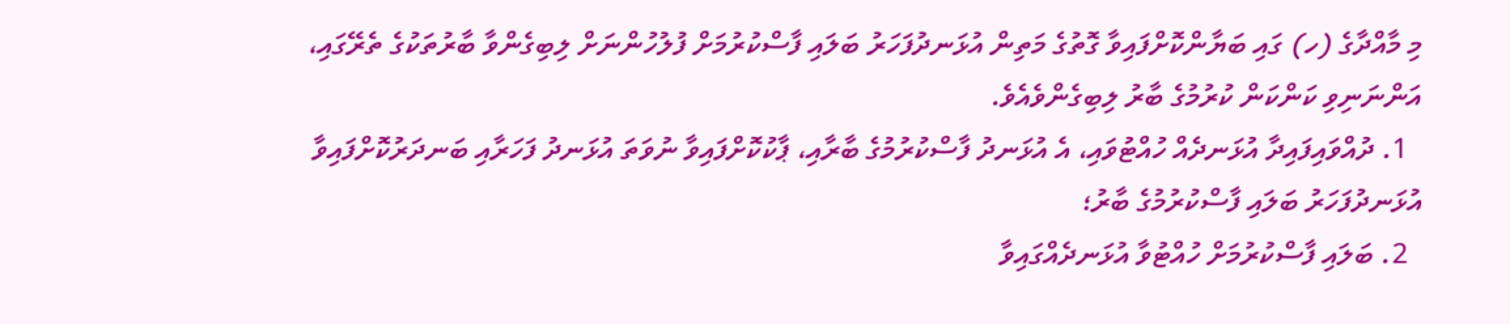މި މާއްދާގެ (ހ) ގައި ބަޔާންކޮށްފައިވާ ގޮތުގެ މަތިން އުޅަނދުފަހަރު ބަލައި ފާސްކުރުމަށް ފުލުހުންނަށް ލިބިގެންވާ ބާރުތަކުގެ ތެރޭގައި، އަންނަނިވި ކަންކަން ކުރުމުގެ ބާރު ލިބިގެންވެއެވެ.
  1. ދުއްވައިފައިދާ އުޅަނދެއް ހުއްޓުވައި، އެ އުޅަނދު ފާސްކުރުމުގެ ބާރާއި، ޕާކުކޮށްފައިވާ ނުވަތަ އުޅަނދު ފަހަރާއި ބަނދަރުކޮށްފައިވާ އުޅަނދުފަހަރު ބަލައި ފާސްކުރުމުގެ ބާރު؛
  2. ބަލައި ފާސްކުރުމަށް ހުއްޓުވާ އުޅަނދެއްގައިވާ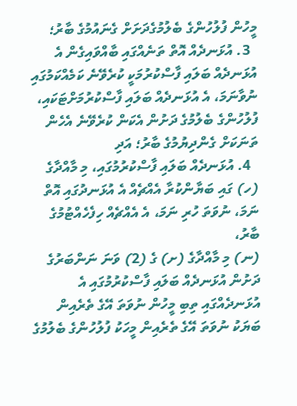މީހުން ފުލުހުންގެ ބެލުމުގެދަށަށް ގެނައުމުގެ ބާރު؛
  3. އުޅަނދެއް އޮތް ތަނެއްގައި ބާއްވައިގެން އެ އުޅަނދެއް ބަލައި ފާސްކުރުމަކީ ކުރެވޭނެ ކަމެއްކަމުގައި ނުވާނަމަ، އެ އުޅަނދެއް ބަލައި ފާސްކުރުމަށްޓަކައި، ފުލުހުންގެ ބެލުމުގެ ދަށުން އެކަން ކުރެވޭނެ އެހެން ތަނަކަށް ގެންދިޔުމުގެ ބާރު؛ އަދި
  4. އުޅަނދެއް ބަލައި ފާސްކުރުމުގައި، މި މާއްދާގެ (ހ) ގައި ބަޔާންކުރާ އެއްޗެއް އެ އުޅަނދުގައި އޮތް ނަމަ، ނުވަތަ ހުރި ނަމަ، އެ އެއްޗެއް ހިފެހެއްޓުމުގެ ބާރު،
(ނ) މި މާއްދާގެ (ށ) ގެ (2) ވަނަ ނަންބަރުގެ ދަށުން އުޅަނދެއް ބަލައި ފާސްކުރުމުގައި އެ އުޅަނދެއްގައި ތިބި މީހުން ނުވަތަ އޭގެ ތެރެއިން ބަޔަކު ނުވަތަ އޭގެ ތެރެއިން މީހަކު ފުލުހުންގެ ބެލުމުގެ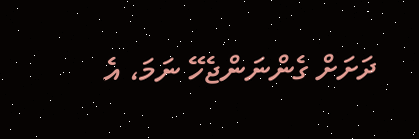ދަށަށް ގެންނަންޖެހޭ ނަމަ، އެ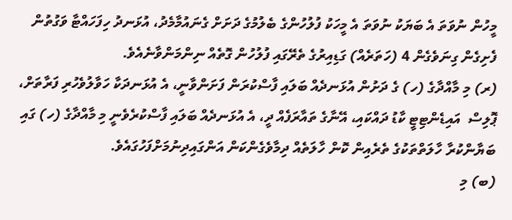މީހުން ނުވަތަ އެ ބަޔަކު ނުވަތަ އެ މީހަކު ފުލުހުންގެ ބެލުމުގެ ދަށަށް ގެނައުމާމެދު، އުޅަނދު ހިފަހައްޓާ ވަގުތުން ފެށިގެން ގިނަވެގެން 4 (ހަތަރެއް) ގަޑިއިރުގެ ތެރޭގައި ފުލުހުން ގޮތެއް ނިންމަންވާނެއެވެ.
(ރ) މި މާއްދާގެ (ހ) ގެ ދަށުން އުޅަނދެއް ބަލައި ފާސްކުރަން ފަށަންވާނީ، އެ އުޅަނދަކާ ހަވާލުވެހުރި ފަރާތަށް، ޕޮލިސް  އައިޑެންޓިޓީ ކާޑު ދައްކައި، އޭނާގެ ތައާރަފެއް ދީ، އެ އުޅަނދެއް ބަލައި ފާސްކުރެވެނީ މި މާއްދާގެ (ހ) ގައި ބަޔާންކުރާ ހާލަތްތަކުގެ ތެރެއިން ކޮން ހާލަތެއް ދިމާވެގެންކަން އަންގައިދިނުމަށްފަހުގައެވެ.
(ބ) މި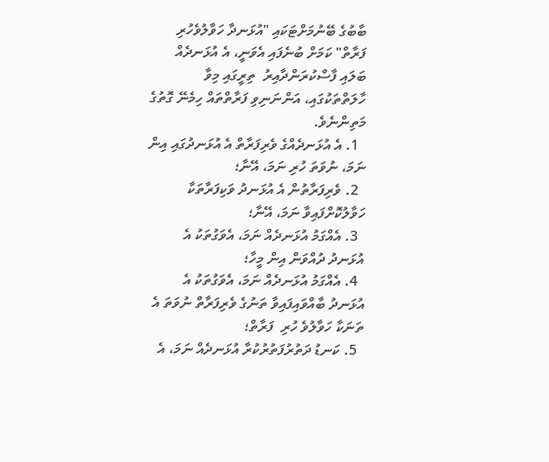ބާބުގެ ބޭނުމަށްޓަކައި "އުޅަނދާ ހަވާލުވެހުރި ފަރާތް" ކަމަށް ބުނެފައި އެވަނީ، އެ އުޅަނދެއް ބަލައި ފާސްކުރަންދާއިރު  ތިރީގައި މިވާ ހާލަތްތަކުގައި، އަންނަނިވި ފަރާތްތައް ހިމެނޭ ގޮތުގެ މަތިންނެވެ.
  1. އެ އުޅަނދެއްގެ ވެރިފަރާތް އެ އުޅަނދުގައި އިން ނަމަ، ނުވަތަ ހުރި ނަމަ، އޭނާ؛
  2. ވެރިފަރާތުން އެ އުޅަނދު ވަކިފަރާތަކާ ހަވާލުކޮށްފައިވާ ނަމަ، އޭނާ؛
  3. އެއްގަމު އުޅަނދެއް ނަމަ، އެވަގުތަކު އެ އުޅަނދު ދުއްވަން އިން މީހާ؛
  4. އެއްގަމު އުޅަނދެއް ނަމަ، އެވަގުތަކު އެ އުޅަނދު ބާއްވައިފައިވާ ތަނުގެ ވެރިފަރާތް ނުވަތަ އެ ތަނަކާ ހަވާލުވެ ހުރި  ފަރާތް؛
  5. ކަނޑު ދަތުރުފަތުރުކުރާ އުޅަނދެއް ނަމަ، އެ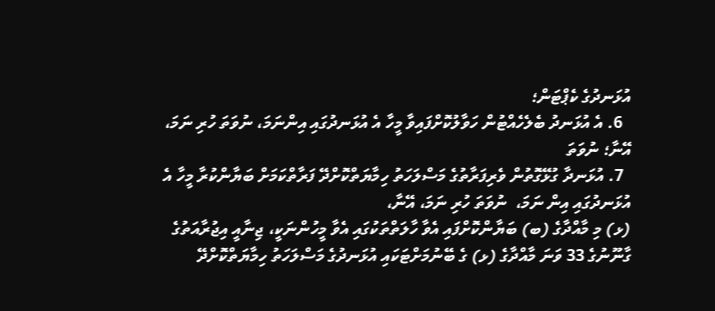އުޅަނދުގެ ކެޕްޓަން؛
  6. އެ އުޅަނދު ބެލެހެއްޓުން ހަވާލުކޮށްފައިވާ މީހާ އެ އުޅަނދުގައި އިންނަމަ، ނުވަތަ ހުރި ނަމަ، އޭނާ؛ ނުވަތަ
  7. އުޅަނދާ ގުޅޭގޮތުން ވެރިފަރާތުގެ މަސްލަހަތު ހިމާޔަތްކޮށްދޭ ފަރާތްކަމަށް ބަޔާންކުރާ މީހާ އެ އުޅަނދުގައި އިން ނަމަ،  ނުވަތަ ހުރި ނަމަ، އޭނާ،
(ޅ) މި މާއްދާގެ (ބ) ބަޔާންކޮށްފައި އެވާ ހާލަތްތަކުގައި އެވާ މީހުންނަކީ، ޖިނާއީ އިޖުރާއަތުގެ ގާނޫނުގެ 33 ވަނަ މާއްދާގެ (ޅ) ގެ ބޭނުމަށްޓަކައި އުޅަނދުގެ މަސްލަހަތު ހިމާޔަތްކޮށްދޭ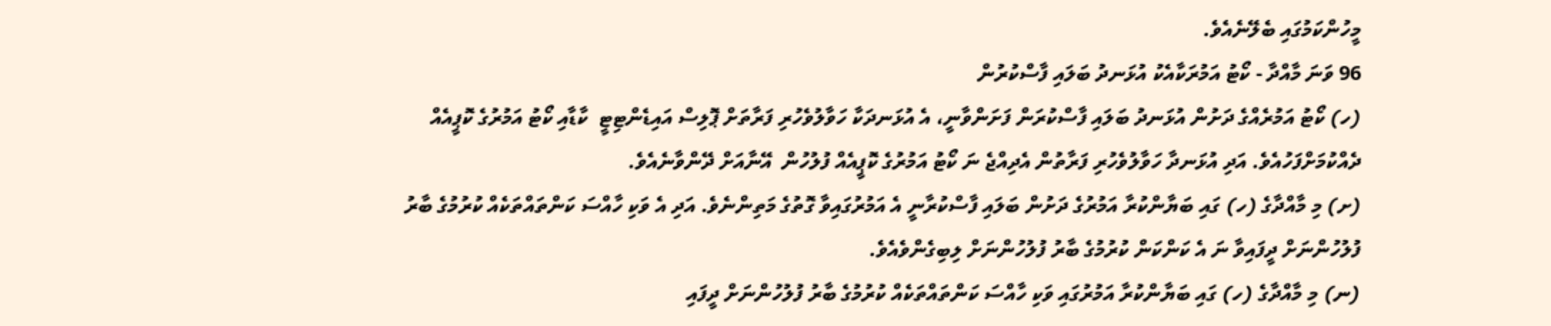މީހުންކަމުގައި ބެލޭނެއެވެ.
96 ވަނަ މާއްދާ - ކޯޓު އަމުރަކާއެކު އުޅަނދު ބަލައި ފާސްކުރުން
(ހ) ކޯޓު އަމުރެއްގެ ދަށުން އުޅަނދު ބަލައި ފާސްކުރަން ފަށަންވާނީ، އެ އުޅަނދަކާ ހަވާލުވެހުރި ފަރާތަށް ޕޮލިސް އައިޑެންޓިޓީ  ކާޑާއި ކޯޓު އަމުރުގެ ކޮޕީއެއް ދެއްކުމަށްފަހުއެވެ. އަދި އުޅަނދާ ހަވާލުވެހުރި ފަރާތުން އެދިއްޖެ ނަ ކޯޓު އަމުރުގެ ކޮޕީއެއް ފުލުހުން  އޭނާއަށް ދޭންވާނެއެވެ.
(ށ) މި މާއްދާގެ (ހ) ގައި ބަޔާންކުރާ އަމުރުގެ ދަށުން ބަލައި ފާސްކުރާނީ އެ އަމުރުގައިވާ ގޮތުގެ މަތިންނެވެ. އަދި އެ ވަކި ހާއްސަ ކަންތައްތަކެއް ކުރުމުގެ ބާރު ފުލުހުންނަށް ދީފައިވާ ނަ އެ ކަންކަން ކުރުމުގެ ބާރު ފުލުހުންނަށް ލިބިގެންވެއެވެ.
(ނ) މި މާއްދާގެ (ހ) ގައި ބަޔާންކުރާ އަމުރުގައި ވަކި ހާއްސަ ކަންތައްތަކެއް ކުރުމުގެ ބާރު ފުލުހުންނަށް ދީފައި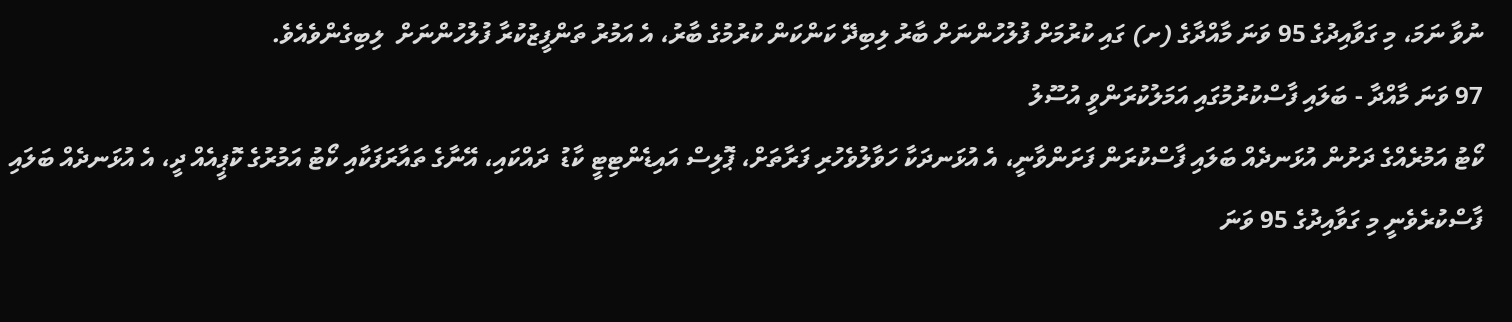ނުވާ ނަމަ، މި ގަވާއިދުގެ 95 ވަނަ މާއްދާގެ (ށ) ގައި ކުރުމަށް ފުލުހުންނަށް ބާރު ލިބިދޭ ކަންކަން ކުރުމުގެ ބާރު، އެ އަމުރު ތަންފީޒުކުރާ ފުލުހުންނަށް  ލިބިގެންވެއެވެ.
97 ވަނަ މާއްދާ - ބަލައި ފާސްކުރުމުގައި އަމަލުކުރަންވީ އުސޫލު
ކޯޓު އަމުރެއްގެ ދަށުން އުޅަނދެއް ބަލައި ފާސްކުރަން ފަށަންވާނީ، އެ އުޅަނދަކާ ހަވާލުވެހުރި ފަރާތަށް، ޕޮލިސް އައިޑެންޓިޓީ ކާޑު  ދައްކައި، އޭނާގެ ތައާރަފަކާއި ކޯޓު އަމުރުގެ ކޮޕީއެއް ދީ، އެ އުޅަނދެއް ބަލައި ފާސްކުރެވެނީ މި ގަވާއިދުގެ 95 ވަނަ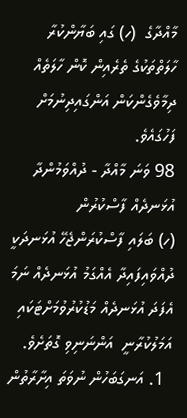މާއްދާގެ  (ހ) ގައި ބަޔާންކުރާ ހާލަތްތަކުގެ ތެރެއިން ކޮން ހާލަތެއް ދިމާވެގެންކަން އަންގައިދިނުމަށް ފަހުގައެވެ.
98 ވަނަ މާއްދާ - ދުއްވަމުންދާ އުޅަނދެއް ފާސްކުރުން
(ހ) ބަލައި ފާސްކުރަންޖެހޭ އުޅަނދަކީ ދުއްވައިފައިދާ އެއްގަމު އުޅަނދެއް ނަމަ އެފަދަ އުޅަނދެއް މަޑުކުރުވުމަށްޓަކައި އަމަލުކުރާނީ  އަންނަނިވި ގޮތަށެވެ.
  1. އަނގަބަހުން ނުވަތަ އިށާރާތުން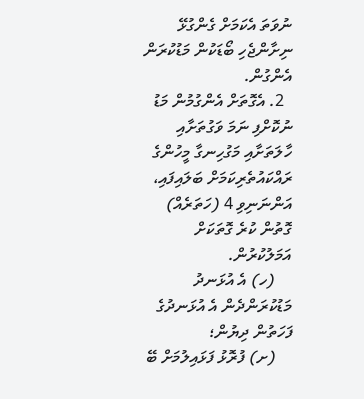ނުވަތަ އެކަމަށް ގެންގުޅޭ ނިށާންޖެހި ބޯޑަކުން މަޑުކުރަން އެންގުން.
  2. އެގޮތަށް އެންގުމުން މަޑު ނުކޮށްފި ނަމަ ވަގުތަށާއި ހާލަތަށާއި މަގުހިނގާ މީހުންގެ ރައްކައުތެރިކަމަށް ބަލައިފައި،  އަންނަނިވި 4 (ހަތަރެއް) ގޮތުން ކުރެ ގޮތަކަށް އަމަލުކުރުން.
    (ހ) އެ އުޅަނދު މަޑުކުރަންދެން އެ އުޅަނދުގެ ފަހަތުން ދިޔުން؛
    (ށ) ފުރޮޅު ފަޅައިލުމަށް ބޭ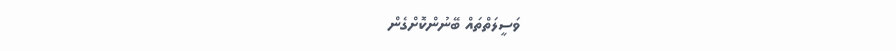ވަސީލަތްތައް ބޭނުންކޮށްގެން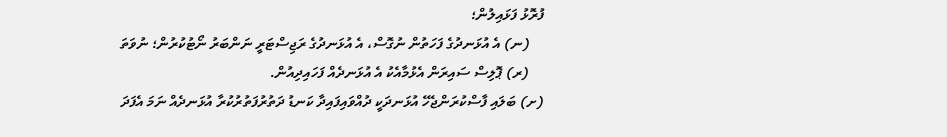ފުރޮޅު ފަޅައިލުން؛
    (ނ) އެ އުޅަނދުގެ ފަހަތުން ނުގޮސް، އެ އުޅަނދުގެ ރަޖިސްޓަރީ ނަންބަރު ނޯޓުކުރުން؛ ނުވަތަ
    (ރ) ޕޮލިސް ސައިރަން އެޅުމާއެކު އެ އުޅަނދެއް ފަހައިދިއުން.
(ށ) ބަލައި ފާސްކުރަންޖެހޭ އުޅަނދަކީ ދުއްވައިފައިދާ ކަނޑު ދަތުރުފަތުރުކުރާ އުޅަނދެއް ނަމަ އެފަދަ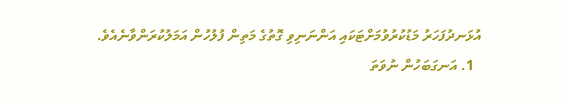އުޅަނދުފަހަރު މަޑުކުރުވުމަށްޓަކައި އަންނަނިވި ގޮތުގެ މަތިން ފުލުހުން އަމަލުކުރަންވާނެއެވެ.
  1. އަނގަބަހުން ނުވަތަ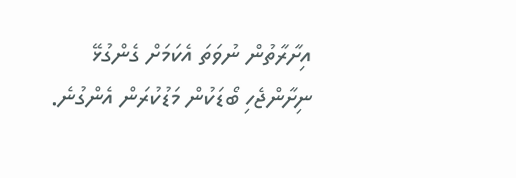އިށާރާތުން ނުވަތަ އެކަމަށް ގެންގުޅޭ ނިށާންޖެހި ބޯޑަކުން މަޑުކުރަން އެންގުނެ.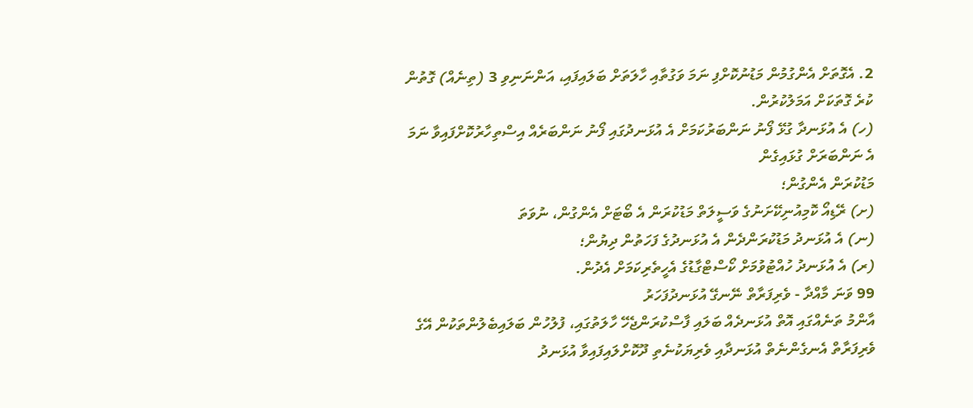2. އެގޮތަށް އެންގުމުން މަޑުނުކޮށްފި ނަމަ ވަގުތާއި ހާލަތަށް ބަލައިފައި، އަންނަނިވި 3 (ތިނެއް) ގޮތުން ކުރެ ގޮތަކަށް އަމަލުކުރުން.
(ހ) އެ އުޅަނދާ ގުޅޭ ފޯނު ނަންބަރުކަމަށް އެ އުޅަނދުގައި ފޯނު ނަންބަރެއް އިސްތިހާރުކޮށްފައިވާ ނަމަ އެ ނަންބަރަށް ގުޅައިގެން
މަޑުކުރަން އެންގުން؛
(ށ) ރޭޑިއޯ ކޮމިއުނިކޭށަނުގެ ވަސީލަތް މަޑުކުރަން އެ ބޯޓަށް އެންގުން، ނުވަތަ
(ނ) އެ އުޅަނދު މަޑުކުރަންދެން އެ އުޅަނދުގެ ފަހަތުން ދިޔުން؛
(ރ) އެ އުޅަނދު ހުއްޓުވުމަށް ކޯސްޓްގާޑުގެ އެހީތެރިކަމަށް އެދުން.
99 ވަނަ މާއްދާ - ވެރިފަރާތް ނޭނގޭ އުޅަނދުފަހަރު
އާންމު ތަނެއްގައި އޮތް އުޅަނދެއް ބަލައި ފާސްކުރަންޖެހޭ ހާލަތުގައި، ފުލުހުން ބަލައިބެލުންތަކުން އޭގެ ވެރިފަރާތް އެނގެންނެތް އުޅަނދާއި ވެރިޔަކުނެތި ދޫކޮށްލައިފައިވާ އުޅަނދު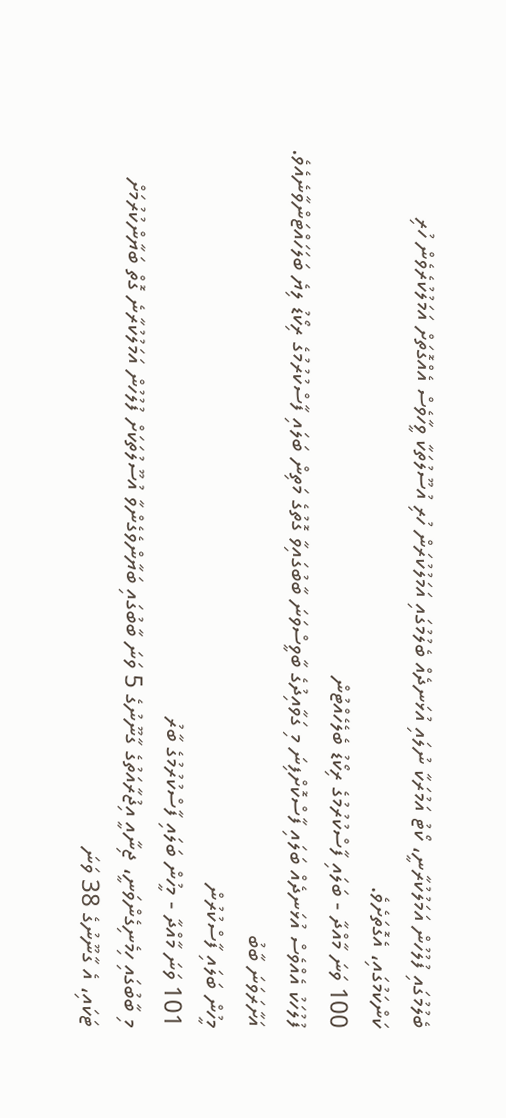ބެލުމުގައި ފުލުހުން އަމަލުކުރާނީ، ކޯޓު އަމުރަކާ ނުލައި އުޅަނދެއް ބެލުމުގައި އަމަލުކުރަން ހުރި އުސޫލުތަކާ ވީހާވެސް އެއްގޮތަށް އަމަލުކުރެވެން ހުރި ކަންކަމުގައި، އެގޮތަށެވެ.
100 ވަނަ މާއްދާ - ބަލައި ފާސްކުރުމުގެ ރިކޯޑު ބެލެހެއްޓުން
ފުލުހަކު އެއްވެސް އުޅަނދެއް ބަލައި ފާސްކޮށްފިނަ މި ގަވާއިދުގެ ބާވީސްވަނަ ބާބުގައިވާ ގޮތުގެ މަތިން ބަލައި ފާސްކުރުމުގެ ރިކޯޑު ލިޔެ ބަލަހައްޓަންވާނެއެވެ.
އަށާރަވަނަ ބާބު
މީހުން ބަލައި ފާސްކުރުން
101 ވަނަ މާއްދާ - މީހުން ބަލައި ފާސްކުރުމުގެ ބާރު
މި ބާބުގައި ހިމެނިގެންވަނީ، ޖިނާއީ އިޖުރާއަތުގެ ގާނޫނުގެ 5 ވަނަ ބާބުގައި ބަޔާންވެގެންވާ އުސޫލުތަކަށް ފުލުހުން އަމަލުކުރާނެ ގޮތް ބަޔާންކުރުމަށް ޓަކައި، އެ ގާނޫނުގެ 38 ވަނަ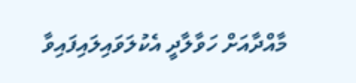މާއްދާއަށް ހަވާލާދީ އެކުލަވައިލައިފައިވާ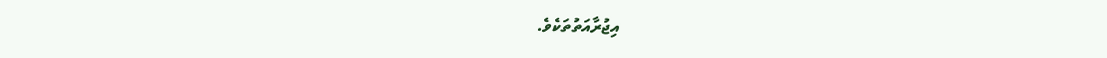އިޖުރާއަތުތަކެވެ.